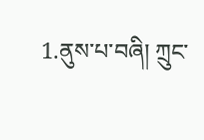1.ནུས་པ་བཞི། ཀྲུང་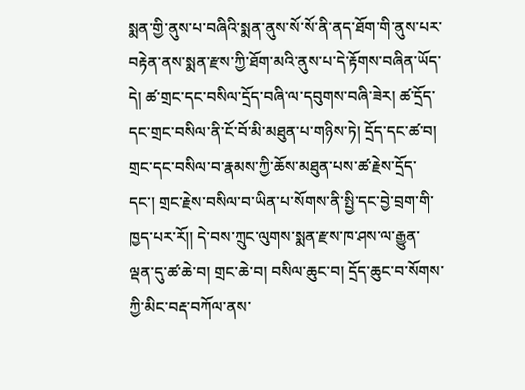སྨན་གྱི་ནུས་པ་བཞིའི་སྨན་ནུས་སོ་སོ་ནི་ནད་ཐོག་གི་ནུས་པར་བརྟེན་ནས་སྨན་རྫས་ཀྱི་ཐོག་མའི་ནུས་པ་དེ་རྟོགས་བཞིན་ཡོད་དེ། ཚ་གྲང་དང་བསིལ་དྲོད་བཞི་ལ་དབུགས་བཞི་ཟེར། ཚ་དྲོད་དང་གྲང་བསིལ་ནི་ངོ་བོ་མི་མཐུན་པ་གཉིས་ཏེ། དྲོད་དང་ཚ་བ། གྲང་དང་བསིལ་བ་རྣམས་ཀྱི་ཆོས་མཐུན་པས་ཚ་རྗེས་དྲོད་དང་། གྲང་རྗེས་བསིལ་བ་ཡིན་པ་སོགས་ནི་སྤྱི་དང་བྱེ་བྲག་གི་ཁྱད་པར་རོ།། དེ་བས་ཀྲུང་ལུགས་སྨན་རྫས་ཁ་ཤས་ལ་རྒྱུན་ལྡན་དུ་ཚ་ཆེ་བ། གྲང་ཆེ་བ། བསིལ་ཆུང་བ། དྲོད་ཆུང་བ་སོགས་ཀྱི་མིང་བརྡ་བཀོལ་ནས་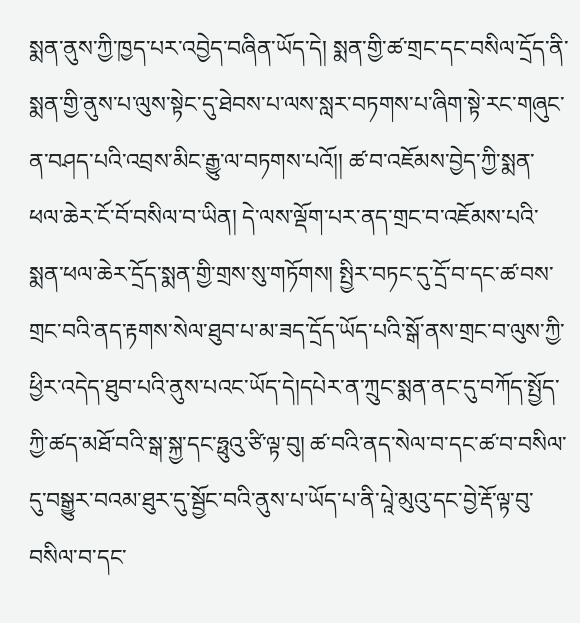སྨན་ནུས་ཀྱི་ཁྱད་པར་འབྱེད་བཞིན་ཡོད་དེ། སྨན་གྱི་ཚ་གྲང་དང་བསིལ་དྲོད་ནི་སྨན་གྱི་ནུས་པ་ལུས་སྟེང་དུ་ཐེབས་པ་ལས་སླར་བཏགས་པ་ཞིག་སྟེ་རང་གཞུང་ན་བཤད་པའི་འབྲས་མིང་རྒྱུ་ལ་བཏགས་པའོ།། ཚ་བ་འཇོམས་བྱེད་ཀྱི་སྨན་ཕལ་ཆེར་ངོ་བོ་བསིལ་བ་ཡིན། དེ་ལས་ལྡོག་པར་ནད་གྲང་བ་འཇོམས་པའི་སྨན་ཕལ་ཆེར་དྲོད་སྨན་གྱི་གྲས་སུ་གཏོགས། སྤྱིར་བཏང་དུ་དྲོ་བ་དང་ཚ་བས་གྲང་བའི་ནད་རྟགས་སེལ་ཐུབ་པ་མ་ཟད་དྲོད་ཡོད་པའི་སྒོ་ནས་གྲང་བ་ལུས་ཀྱི་ཕྱིར་འདེད་ཐུབ་པའི་ནུས་པའང་ཡོད་དེ།དཔེར་ན་ཀྲུང་སྨན་ནང་དུ་བཀོད་སྤྱོད་ཀྱི་ཚད་མཐོ་བའི་སྒ་སྐྱ་དང་ཧྥུའུ་ཙི་ལྟ་བུ། ཚ་བའི་ནད་སེལ་བ་དང་ཚ་བ་བསིལ་དུ་བསྒྱུར་བའམ་ཐུར་དུ་སྦྱོང་བའི་ནུས་པ་ཡོད་པ་ནི་པཱེ་མུའུ་དང་བྱེ་རྡོ་ལྟ་བུ་བསིལ་བ་དང་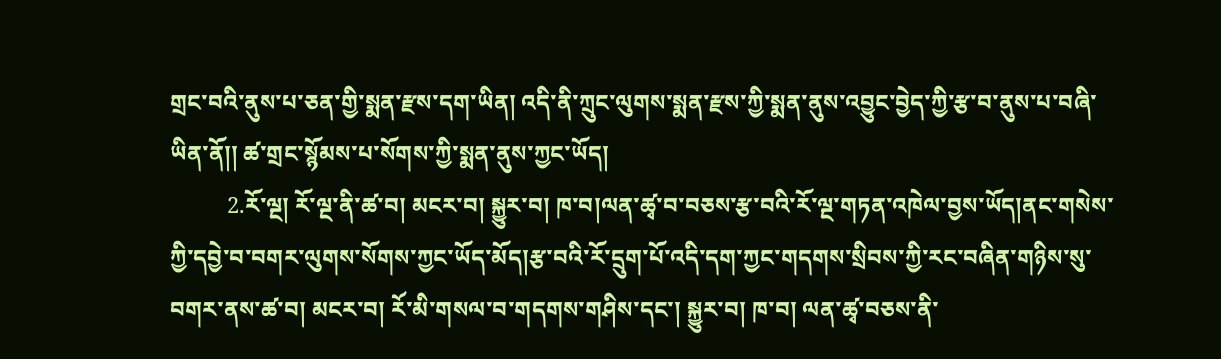གྲང་བའི་ནུས་པ་ཅན་གྱི་སྨན་རྫས་དག་ཡིན། འདི་ནི་ཀྲུང་ལུགས་སྨན་རྫས་ཀྱི་སྨན་ནུས་འབྱུང་བྱེད་ཀྱི་རྩ་བ་ནུས་པ་བཞི་ཡིན་ནོ།། ཚ་གྲང་སྙོམས་པ་སོགས་ཀྱི་སྨན་ནུས་ཀྱང་ཡོད།
          2.རོ་ལྔ། རོ་ལྔ་ནི་ཚ་བ། མངར་བ། སྐྱུར་བ། ཁ་བ།ལན་ཚྭ་བ་བཅས་རྩ་བའི་རོ་ལྔ་གཏན་འཁེལ་བྱས་ཡོད།ནང་གསེས་ཀྱི་དབྱེ་བ་བགར་ལུགས་སོགས་ཀྱང་ཡོད་མོད།རྩ་བའི་རོ་དྲུག་པོ་འདི་དག་ཀྱང་གདགས་སྲིབས་ཀྱི་རང་བཞིན་གཉིས་སུ་བགར་ནས་ཚ་བ། མངར་བ། རོ་མི་གསལ་བ་གདགས་གཤིས་དང་། སྐྱུར་བ། ཁ་བ། ལན་ཚྭ་བཅས་ནི་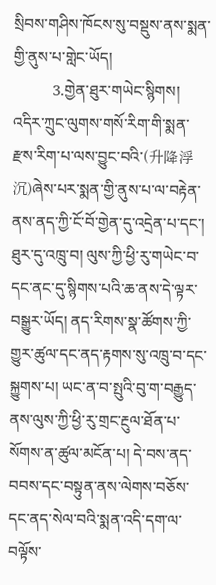སྲིབས་གཤིས་ཁོངས་སུ་བསྡུས་ནས་སྨན་གྱི་ནུས་པ་གླེང་ཡོད།
          3.གྱེན་ཐུར་གཡེང་སྙིགས། འདིར་ཀྲུང་ལུགས་གསོ་རིག་གི་སྨན་རྫས་རིག་པ་ལས་བྱུང་བའི་(升降浮沉)ཞེས་པར་སྨན་གྱི་ནུས་པ་ལ་བརྟེན་ནས་ནད་ཀྱི་ངོ་བོ་གྱེན་དུ་འདྲེན་པ་དང་། ཐུར་དུ་འཁྲུ་བ། ལུས་ཀྱི་ཕྱི་རུ་གཡེང་བ་དང་ནང་དུ་སྙིགས་པའི་ཆ་ནས་དེ་ལྟར་བསྒྱུར་ཡོད། ནད་རིགས་སྣ་ཚོགས་ཀྱི་གྱུར་ཚུལ་དང་ནད་རྟགས་སུ་འཁྲུ་བ་དང་སྐྱུགས་པ། ཡང་ན་བ་སྤུའི་བུ་ག་བརྒྱུད་ནས་ལུས་ཀྱི་ཕྱི་རུ་གྲང་རྔུལ་ཐོན་པ་སོགས་ན་ཚུལ་མངོན་པ། དེ་བས་ནད་བབས་དང་བསྟུན་ནས་ལེགས་བཅོས་དང་ནད་སེལ་བའི་སྨན་འདི་དག་ལ་བལྟོས་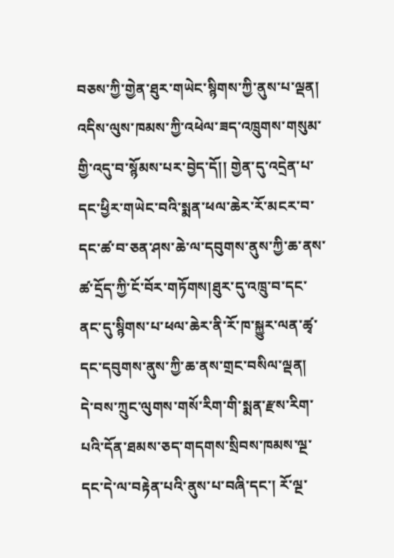བཅས་ཀྱི་གྱེན་ཐུར་གཡེང་སྙིགས་ཀྱི་ནུས་པ་ལྡན། འདིས་ལུས་ཁམས་ཀྱི་འཕེལ་ཟད་འཁྲུགས་གསུམ་གྱི་འདུ་བ་སྙོམས་པར་བྱེད་དོ།། གྱེན་དུ་འདྲེན་པ་དང་ཕྱིར་གཡེང་བའི་སྨན་ཕལ་ཆེར་རོ་མངར་བ་དང་ཚ་བ་ཅན་ཤས་ཆེ་ལ་དབུགས་ནུས་ཀྱི་ཆ་ནས་ཚ་དྲོད་ཀྱི་ངོ་བོར་གཏོགས།ཐུར་དུ་འཁྲུ་བ་དང་ནང་དུ་སྙིགས་པ་ཕལ་ཆེར་ནི་རོ་ཁ་སྐྱུར་ལན་ཚྭ་དང་དབུགས་ནུས་ཀྱི་ཆ་ནས་གྲང་བསིལ་ལྡན།
དེ་བས་ཀྲུང་ལུགས་གསོ་རིག་གི་སྨན་རྫས་རིག་པའི་དོན་ཐམས་ཅད་གདགས་སྲིབས་ཁམས་ལྔ་དང་དེ་ལ་བརྟེན་པའི་ནུས་པ་བཞི་དང་། རོ་ལྔ་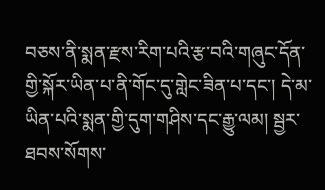བཅས་ནི་སྨན་རྫས་རིག་པའི་རྩ་བའི་གཞུང་དོན་གྱི་སྐོར་ཡིན་པ་ནི་གོང་དུ་གླེང་ཟིན་པ་དང་། དེ་མ་ཡིན་པའི་སྨན་གྱི་དུག་གཤིས་དང་རྒྱུ་ལམ། སྦྱར་ཐབས་སོགས་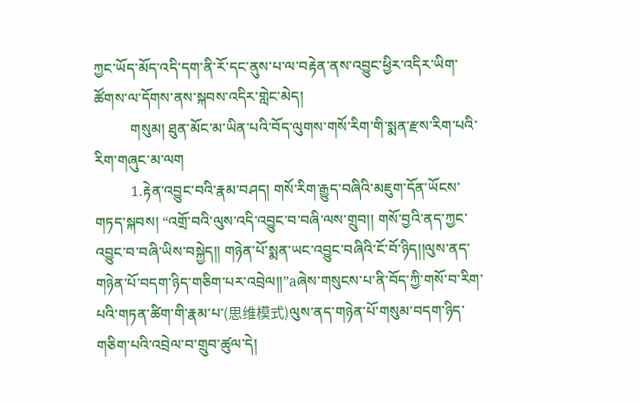ཀྱང་ཡོད་མོད་འདི་དག་ནི་རོ་དང་ནུས་པ་ལ་བརྟེན་ནས་འབྱུང་ཕྱིར་འདིར་ཡིག་ཚོགས་ལ་དོགས་ནས་སྐབས་འདིར་གླེང་མེད།
          གསུམ། ཐུན་མོང་མ་ཡིན་པའི་བོད་ལུགས་གསོ་རིག་གི་སྨན་རྫས་རིག་པའི་རིག་གཞུང་མ་ལག
          1.རྟེན་འབྱུང་བའི་རྣམ་བཤད། གསོ་རིག་རྒྱུད་བཞིའི་མཇུག་དོན་ཡོངས་གཏད་སྐབས། “འགྲོ་བའི་ལུས་འདི་འབྱུང་བ་བཞི་ལས་གྲུབ།། གསོ་བྱའི་ནད་ཀྱང་འབྱུང་བ་བཞི་ཡིས་བསྐྱེད།། གཉེན་པོ་སྨན་ཡང་འབྱུང་བཞིའི་ངོ་བོ་ཉིད།།ལུས་ནད་གཉེན་པོ་བདག་ཉིད་གཅིག་པར་འབྲེལ།།”aཞེས་གསུངས་པ་ནི་བོད་ཀྱི་གསོ་བ་རིག་པའི་གཏན་ཚིག་གི་རྣམ་པ་(思维模式)ལུས་ནད་གཉེན་པོ་གསུམ་བདག་ཉིད་གཅིག་པའི་འབྲེལ་བ་གྲུབ་ཚུལ་དེ།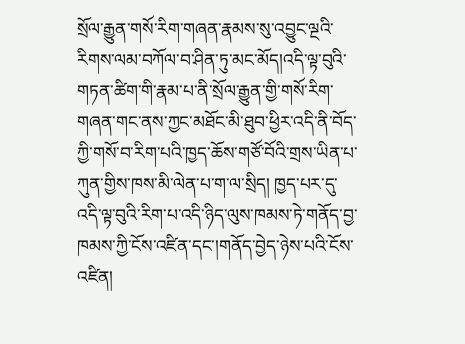སྲོལ་རྒྱུན་གསོ་རིག་གཞན་རྣམས་སུ་འབྱུང་ལྔའི་རིགས་ལམ་བཀོལ་བ་ཤིན་ཏུ་མང་མོད།འདི་ལྟ་བུའི་གཏན་ཚིག་གི་རྣམ་པ་ནི་སྲོལ་རྒྱུན་གྱི་གསོ་རིག་གཞན་གང་ནས་ཀྱང་མཐོང་མི་ཐུབ་ཕྱིར་འདི་ནི་བོད་ཀྱི་གསོ་བ་རིག་པའི་ཁྱད་ཆོས་གཙོ་བོའི་གྲས་ཡིན་པ་ཀུན་གྱིས་ཁས་མི་ལེན་པ་ག་ལ་སྲིད། ཁྱད་པར་དུ་འདི་ལྟ་བུའི་རིག་པ་འདི་ཉིད་ལུས་ཁམས་ཏེ་གནོད་བྱ་ཁམས་ཀྱི་ངོས་འཛིན་དང་།གནོད་བྱེད་ཉེས་པའི་ངོས་འཛིན།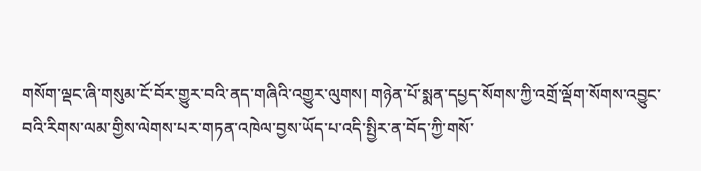གསོག་ལྡང་ཞི་གསུམ་ངོ་བོར་གྱུར་བའི་ནད་གཞིའི་འགྱུར་ལུགས། གཉེན་པོ་སྨན་དཔྱད་སོགས་ཀྱི་འགྲོ་ལྡོག་སོགས་འབྱུང་བའི་རིགས་ལམ་གྱིས་ལེགས་པར་གཏན་འཁེལ་བྱས་ཡོད་པ་འདི་སྤྱིར་ན་བོད་ཀྱི་གསོ་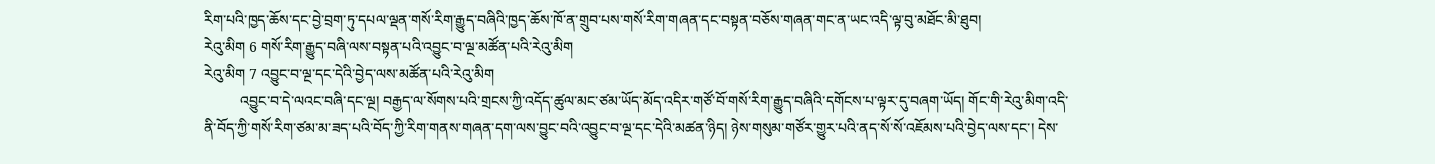རིག་པའི་ཁྱད་ཆོས་དང་བྱེ་བྲག་ཏུ་དཔལ་ལྡན་གསོ་རིག་རྒྱུད་བཞིའི་ཁྱད་ཆོས་ཁོ་ན་གྲུབ་པས་གསོ་རིག་གཞན་དང་བསྟན་བཅོས་གཞན་གང་ན་ཡང་འདི་ལྟ་བུ་མཐོང་མི་ཐུབ།
རེའུ་མིག 6 གསོ་རིག་རྒྱུད་བཞི་ལས་བསྟན་པའི་འབྱུང་བ་ལྔ་མཚོན་པའི་རེའུ་མིག
རེའུ་མིག 7 འབྱུང་བ་ལྔ་དང་དེའི་བྱེད་ལས་མཚོན་པའི་རེའུ་མིག
          འབྱུང་བ་དེ་ལའང་བཞི་དང་ལྔ། བརྒྱད་ལ་སོགས་པའི་གྲངས་ཀྱི་འདོད་ཚུལ་མང་ཙམ་ཡོད་མོད་འདིར་གཙོ་བོ་གསོ་རིག་རྒྱུད་བཞིའི་དགོངས་པ་ལྟར་དུ་བཞག་ཡོད། གོང་གི་རེའུ་མིག་འདི་ནི་བོད་ཀྱི་གསོ་རིག་ཙམ་མ་ཟད་པའི་བོད་ཀྱི་རིག་གནས་གཞན་དག་ལས་བྱུང་བའི་འབྱུང་བ་ལྔ་དང་དེའི་མཚན་ཉིད། ཉེས་གསུམ་གཙོར་གྱུར་པའི་ནད་སོ་སོ་འཇོམས་པའི་བྱེད་ལས་དང་། དེས་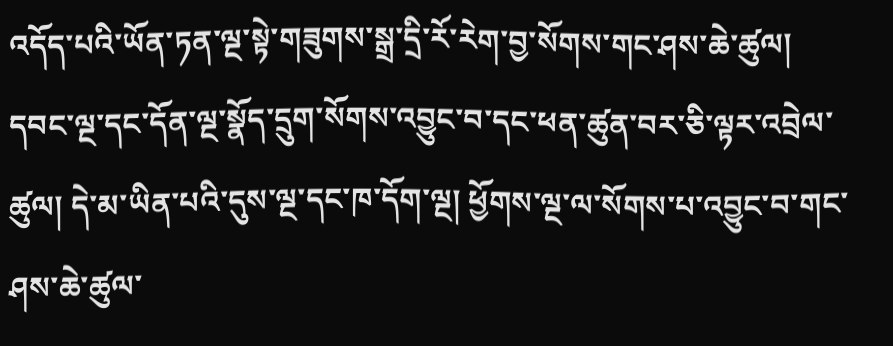འདོད་པའི་ཡོན་ཏན་ལྔ་སྟེ་གཟུགས་སྒྲ་དྲི་རོ་རེག་བྱ་སོགས་གང་ཤས་ཆེ་ཚུལ། དབང་ལྔ་དང་དོན་ལྔ་སྣོད་དྲུག་སོགས་འབྱུང་བ་དང་ཕན་ཚུན་བར་ཅི་ལྟར་འབྲེལ་ཚུལ། དེ་མ་ཡིན་པའི་དུས་ལྔ་དང་ཁ་དོག་ལྔ། ཕྱོགས་ལྔ་ལ་སོགས་པ་འབྱུང་བ་གང་ཤས་ཆེ་ཚུལ་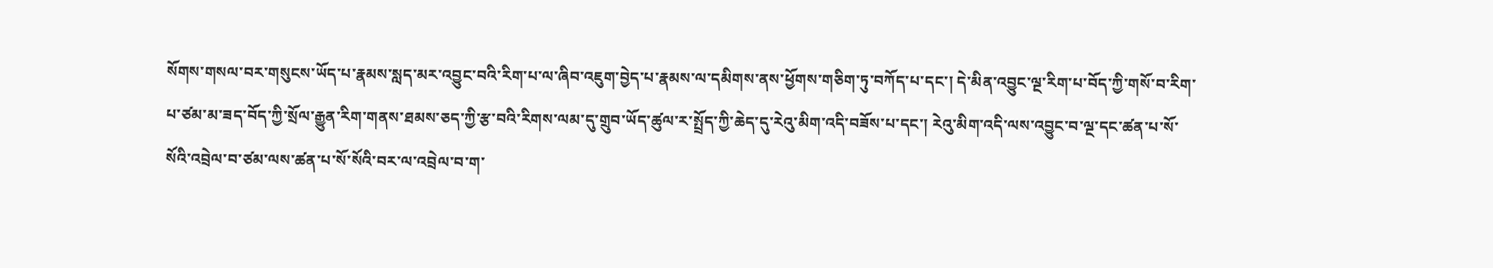སོགས་གསལ་བར་གསུངས་ཡོད་པ་རྣམས་སླད་མར་འབྱུང་བའི་རིག་པ་ལ་ཞིབ་འཇུག་བྱེད་པ་རྣམས་ལ་དམིགས་ནས་ཕྱོགས་གཅིག་ཏུ་བཀོད་པ་དང་། དེ་མིན་འབྱུང་ལྔ་རིག་པ་བོད་ཀྱི་གསོ་བ་རིག་པ་ཙམ་མ་ཟད་བོད་ཀྱི་སྲོལ་རྒྱུན་རིག་གནས་ཐམས་ཅད་ཀྱི་རྩ་བའི་རིགས་ལམ་དུ་གྲུབ་ཡོད་ཚུལ་ར་སྤྲོད་ཀྱི་ཆེད་དུ་རེའུ་མིག་འདི་བཟོས་པ་དང་། རེའུ་མིག་འདི་ལས་འབྱུང་བ་ལྔ་དང་ཚན་པ་སོ་སོའི་འབྲེལ་བ་ཙམ་ལས་ཚན་པ་སོ་སོའི་བར་ལ་འབྲེལ་བ་ག་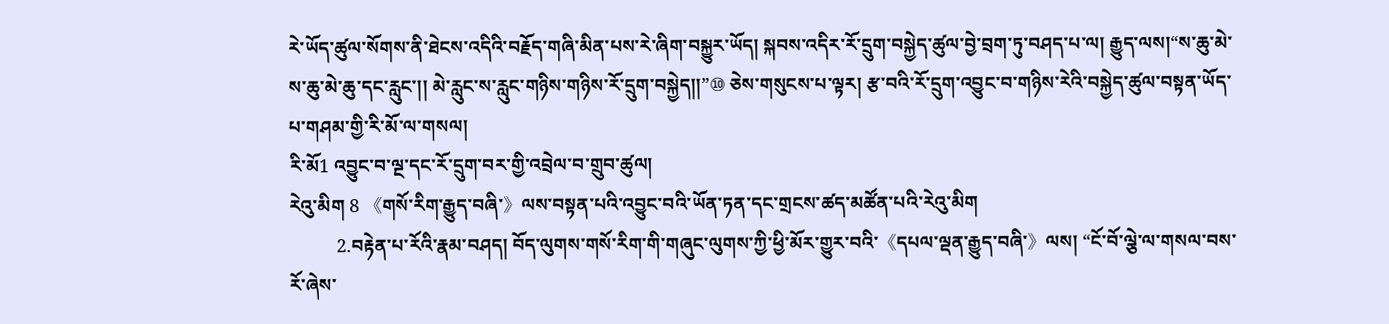རེ་ཡོད་ཚུལ་སོགས་ནི་ཐེངས་འདིའི་བརྗོད་གཞི་མིན་པས་རེ་ཞིག་བསྐྱུར་ཡོད། སྐབས་འདིར་རོ་དྲུག་བསྐྱེད་ཚུལ་བྱེ་བྲག་ཏུ་བཤད་པ་ལ། རྒྱུད་ལས།“ས་ཆུ་མེ་ས་ཆུ་མེ་ཆུ་དང་རླུང་།། མེ་རླུང་ས་རླུང་གཉིས་གཉིས་རོ་དྲུག་བསྐྱེད།།”⑩ ཅེས་གསུངས་པ་ལྟར། རྩ་བའི་རོ་དྲུག་འབྱུང་བ་གཉིས་རེའི་བསྐྱེད་ཚུལ་བསྟན་ཡོད་པ་གཤམ་གྱི་རི་མོ་ལ་གསལ།
རི་མོ1 འབྱུང་བ་ལྔ་དང་རོ་དྲུག་བར་གྱི་འབྲེལ་བ་གྲུབ་ཚུལ།
རེའུ་མིག 8 《གསོ་རིག་རྒྱུད་བཞི་》ལས་བསྟན་པའི་འབྱུང་བའི་ཡོན་ཏན་དང་གྲངས་ཚད་མཚོན་པའི་རེའུ་མིག
          2.བརྟེན་པ་རོའི་རྣམ་བཤད། བོད་ལུགས་གསོ་རིག་གི་གཞུང་ལུགས་ཀྱི་ཕྱི་མོར་གྱུར་བའི་《དཔལ་ལྡན་རྒྱུད་བཞི་》ལས། “ངོ་བོ་ལྕེ་ལ་གསལ་བས་རོ་ཞེས་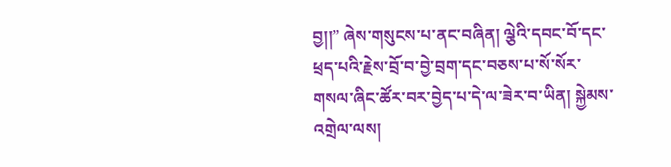བྱ།།” ཞེས་གསུངས་པ་ནང་བཞིན། ལྕེའི་དབང་བོ་དང་ཕྲད་པའི་རྗེས་བྲོ་བ་བྱེ་བྲག་དང་བཅས་པ་སོ་སོར་གསལ་ཞིང་ཚོར་བར་བྱེད་པ་དེ་ལ་ཟེར་བ་ཡིན། སྐྱེམས་འགྲེལ་ལས།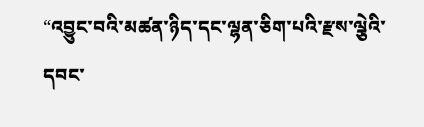“འབྱུང་བའི་མཚན་ཉིད་དང་ལྷན་ཅིག་པའི་རྫས་ལྕེའི་དབང་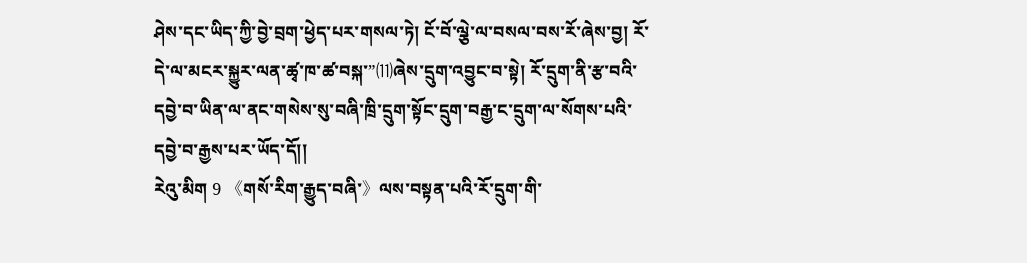ཤེས་དང་ཡིད་ཀྱི་བྱེ་བྲག་ཕྱེད་པར་གསལ་ཏེ། ངོ་བོ་ལྕེ་ལ་བསལ་བས་རོ་ཞེས་བྱ། རོ་དེ་ལ་མངར་སྐྱུར་ལན་ཚྭ་ཁ་ཚ་བསྐ་”⑾ཞེས་དྲུག་འབྱུང་བ་སྟེ། རོ་དྲུག་ནི་རྩ་བའི་དབྱེ་བ་ཡིན་ལ་ནང་གསེས་སུ་བཞི་ཁྲི་དྲུག་སྟོང་དྲུག་བརྒྱ་ང་དྲུག་ལ་སོགས་པའི་དབྱེ་བ་རྒྱས་པར་ཡོད་དོ།།
རེའུ་མིག 9 《གསོ་རིག་རྒྱུད་བཞི་》ལས་བསྟན་པའི་རོ་དྲུག་གི་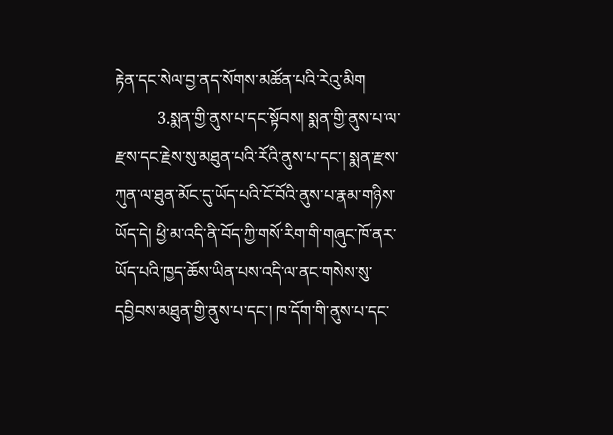རྟེན་དང་སེལ་བྱ་ནད་སོགས་མཚོན་པའི་རེའུ་མིག
          3.སྨན་གྱི་ནུས་པ་དང་སྟོབས། སྨན་གྱི་ནུས་པ་ལ་རྫས་དང་རྗེས་སུ་མཐུན་པའི་རོའི་ནུས་པ་དང་། སྨན་རྫས་ཀུན་ལ་ཐུན་མོང་དུ་ཡོད་པའི་ངོ་བོའི་ནུས་པ་རྣམ་གཉིས་ཡོད་དེ། ཕྱི་མ་འདི་ནི་བོད་ཀྱི་གསོ་རིག་གི་གཞུང་ཁོ་ནར་ཡོད་པའི་ཁྱད་ཆོས་ཡིན་པས་འདི་ལ་ནང་གསེས་སུ་དབྱིབས་མཐུན་གྱི་ནུས་པ་དང་། ཁ་དོག་གི་ནུས་པ་དང་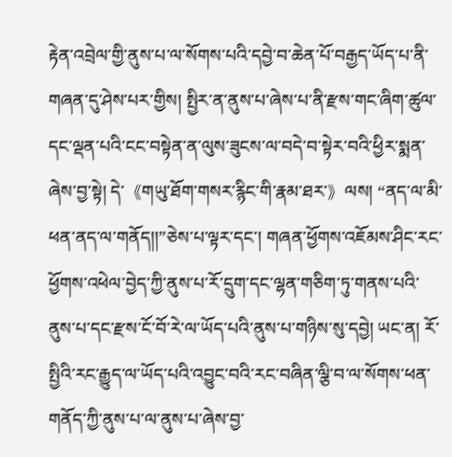རྟེན་འབྲེལ་གྱི་ནུས་པ་ལ་སོགས་པའི་དབྱེ་བ་ཆེན་པོ་བརྒྱད་ཡོད་པ་ནི་གཞན་དུ་ཤེས་པར་གྱིས། སྤྱིར་ན་ནུས་པ་ཞེས་པ་ནི་རྫས་གང་ཞིག་ཚུལ་དང་ལྡན་པའི་ངང་བསྟེན་ན་ལུས་ཟུངས་ལ་བདེ་བ་སྟེར་བའི་ཕྱིར་སྨན་ཞེས་བྱ་སྟེ། དེ་《གཡུ་ཐོག་གསར་རྙིང་གི་རྣམ་ཐར་》ལས། “ནད་ལ་མི་ཕན་ནད་ལ་གནོད།།”ཅེས་པ་ལྟར་དང་། གཞན་ཕྱོགས་འཇོམས་ཤིང་རང་ཕྱོགས་འཕེལ་བྱེད་ཀྱི་ནུས་པ་རོ་དྲུག་དང་ལྷན་གཅིག་ཏུ་གནས་པའི་ནུས་པ་དང་རྫས་ངོ་བོ་རེ་ལ་ཡོད་པའི་ནུས་པ་གཉིས་སུ་དབྱེ། ཡང་ན། རོ་སྤྱིའི་རང་རྒྱུད་ལ་ཡོད་པའི་འབྱུང་བའི་རང་བཞིན་ལྕི་བ་ལ་སོགས་ཕན་གནོད་ཀྱི་ནུས་པ་ལ་ནུས་པ་ཞེས་བྱ་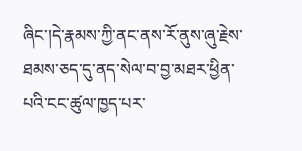ཞིང་།དེ་རྣམས་ཀྱི་ནང་ནས་རོ་ནུས་ཞུ་རྗེས་ཐམས་ཅད་དུ་ནད་སེལ་བ་བྱ་མཐར་ཕྱིན་པའི་ངང་ཚུལ་ཁྱད་པར་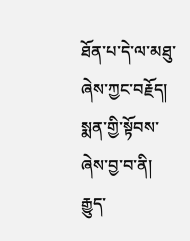ཐོན་པ་དེ་ལ་མཐུ་ཞེས་ཀྱང་བརྗོད། སྨན་གྱི་སྟོབས་ཞེས་བྱ་བ་ནི། རྒྱུད་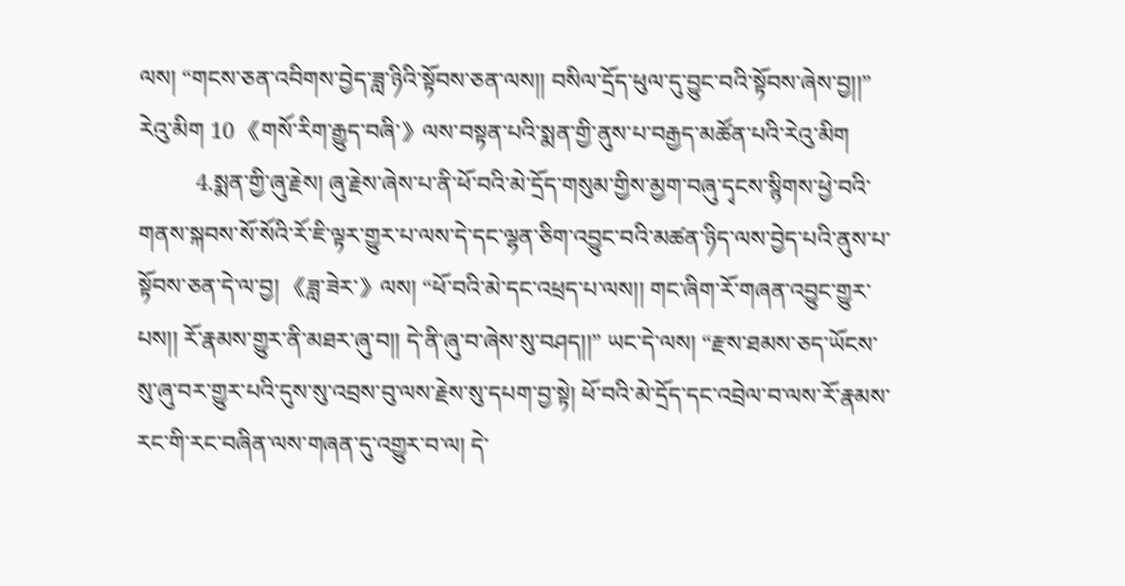ལས། “གངས་ཅན་འབིགས་བྱེད་ཟླ་ཉིའི་སྟོབས་ཅན་ལས།། བསིལ་དྲོད་ཕུལ་དུ་བྱུང་བའི་སྟོབས་ཞེས་བྱ།།”
རེའུ་མིག 10 《གསོ་རིག་རྒྱུད་བཞི་》ལས་བསྟན་པའི་སྨན་གྱི་ནུས་པ་བརྒྱད་མཚོན་པའི་རེའུ་མིག
          4.སྨན་གྱི་ཞུ་རྗེས། ཞུ་རྗེས་ཞེས་པ་ནི་ཕོ་བའི་མེ་དྲོད་གསུམ་གྱིས་མྱག་བཞུ་དྭངས་སྙིགས་ཕྱེ་བའི་གནས་སྐབས་སོ་སོའི་རོ་ཇི་ལྟར་གྱུར་པ་ལས་དེ་དང་ལྷན་ཅིག་འབྱུང་བའི་མཚན་ཉིད་ལས་བྱེད་པའི་ནུས་པ་སྟོབས་ཅན་དེ་ལ་བྱ། 《ཟླ་ཟེར་》ལས། “ཕོ་བའི་མེ་དང་འཕྲད་པ་ལས།། གང་ཞིག་རོ་གཞན་འབྱུང་གྱུར་པས།། རོ་རྣམས་གྱུར་ནི་མཐར་ཞུ་བ།། དེ་ནི་ཞུ་བ་ཞེས་སུ་བཤད།།” ཡང་དེ་ལས། “རྫས་ཐམས་ཅད་ཡོངས་སུ་ཞུ་བར་གྱུར་པའི་དུས་སུ་འབྲས་བུ་ལས་རྗེས་སུ་དཔག་བྱ་སྟེ། ཕོ་བའི་མེ་དྲོད་དང་འབྲེལ་བ་ལས་རོ་རྣམས་རང་གི་རང་བཞིན་ལས་གཞན་དུ་འགྱུར་བ་ལ། དེ་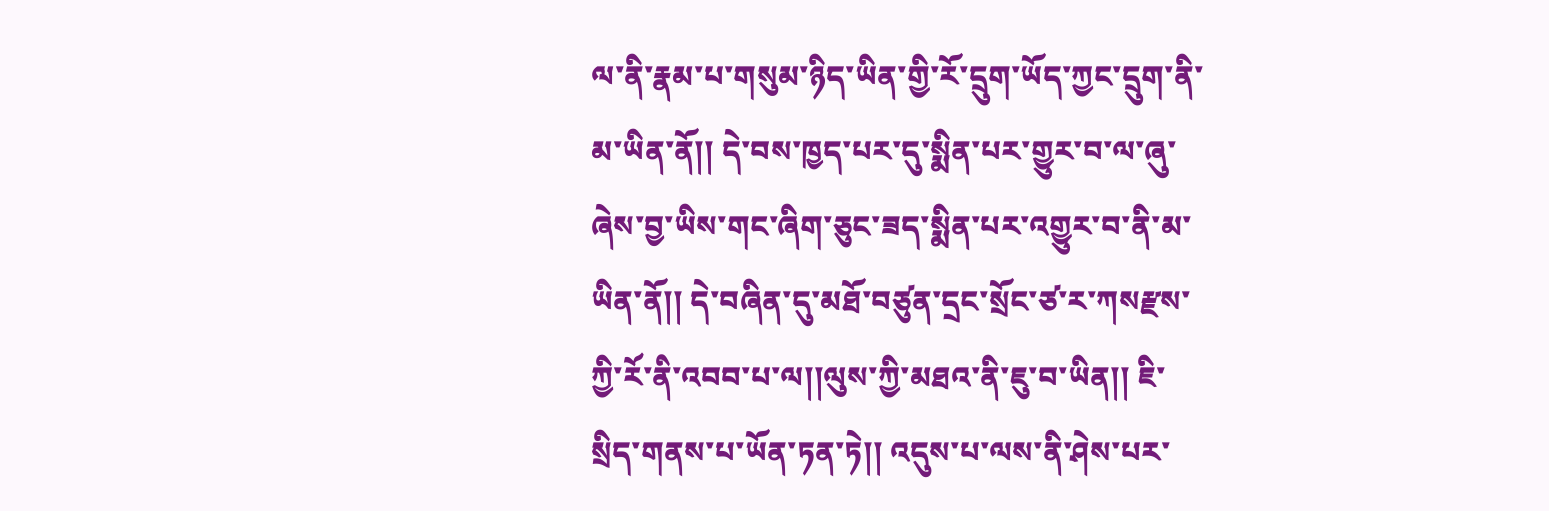ལ་ནི་རྣམ་པ་གསུམ་ཉིད་ཡིན་གྱི་རོ་དྲུག་ཡོད་ཀྱང་དྲུག་ནི་མ་ཡིན་ནོ།། དེ་བས་ཁྱད་པར་དུ་སྨིན་པར་གྱུར་བ་ལ་ཞུ་ཞེས་བྱ་ཡིས་གང་ཞིག་ཅུང་ཟད་སྨིན་པར་འགྱུར་བ་ནི་མ་ཡིན་ནོ།། དེ་བཞིན་དུ་མཐོ་བཙུན་དྲང་སྲོང་ཙ་ར་ཀསརྫས་ཀྱི་རོ་ནི་འབབ་པ་ལ།།ལུས་ཀྱི་མཐའ་ནི་ཇུ་བ་ཡིན།། ཇི་སྲིད་གནས་པ་ཡོན་ཏན་ཏེ།། འདུས་པ་ལས་ནི་ཤེས་པར་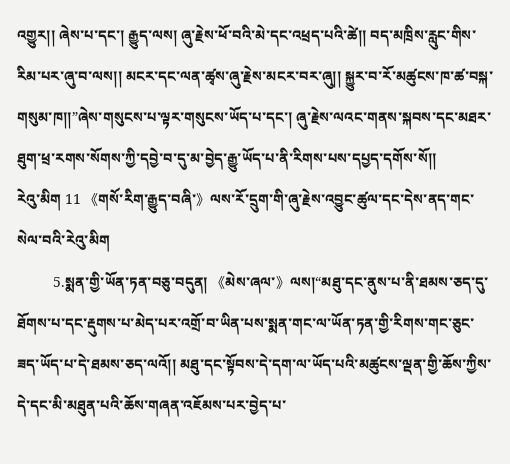འགྱུར།། ཞེས་པ་དང་། རྒྱུད་ལས། ཞུ་རྗེས་ཕོ་བའི་མེ་དང་འཕྲད་པའི་ཚེ།། བད་མཁྲིས་རླུང་གིས་རིམ་པར་ཞུ་བ་ལས།། མངར་དང་ལན་ཚྭས་ཞུ་རྗེས་མངར་བར་ཞུ།། སྐྱུར་བ་རོ་མཚུངས་ཁ་ཚ་བསྐ་གསུམ་ཁ།།”ཞེས་གསུངས་པ་ལྟར་གསུངས་ཡོད་པ་དང་། ཞུ་རྗེས་ལའང་གནས་སྐབས་དང་མཐར་ཐུག་ཕྲ་རགས་སོགས་ཀྱི་དབྱེ་བ་དུ་མ་བྱེད་རྒྱུ་ཡོད་པ་ནི་རིགས་པས་དཔྱད་དགོས་སོ།།
རེའུ་མིག 11 《གསོ་རིག་རྒྱུད་བཞི་》ལས་རོ་དྲུག་གི་ཞུ་རྗེས་འབྱུང་ཚུལ་དང་དེས་ནད་གང་སེལ་བའི་རེའུ་མིག
          5.སྨན་གྱི་ཡོན་ཏན་བཅུ་བདུན། 《མེས་ཞལ་》ལས།“མཐུ་དང་ནུས་པ་ནི་ཐམས་ཅད་དུ་ཐོགས་པ་དང་རྡུགས་པ་མེད་པར་འགྲོ་བ་ཡིན་པས་སྨན་གང་ལ་ཡོན་ཏན་གྱི་རིགས་གང་ཅུང་ཟད་ཡོད་པ་དེ་ཐམས་ཅད་ལའོ།། མཐུ་དང་སྟོབས་དེ་དག་ལ་ཡོད་པའི་མཚུངས་ལྡན་གྱི་ཆོས་ཀྱིས་དེ་དང་མི་མཐུན་པའི་ཆོས་གཞན་འཇོམས་པར་བྱེད་པ་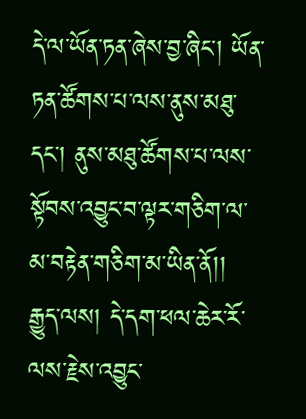དེ་ལ་ཡོན་ཏན་ཞེས་བྱ་ཞིང་། ཡོན་ཏན་ཚོགས་པ་ལས་ནུས་མཐུ་དང་། ནུས་མཐུ་ཚོགས་པ་ལས་སྟོབས་འབྱུང་བ་ལྟར་གཅིག་ལ་མ་བརྟེན་གཅིག་མ་ཡིན་ནོ།། རྒྱུད་ལས། དེ་དག་ཕལ་ཆེར་རོ་ལས་རྗེས་འབྱུང་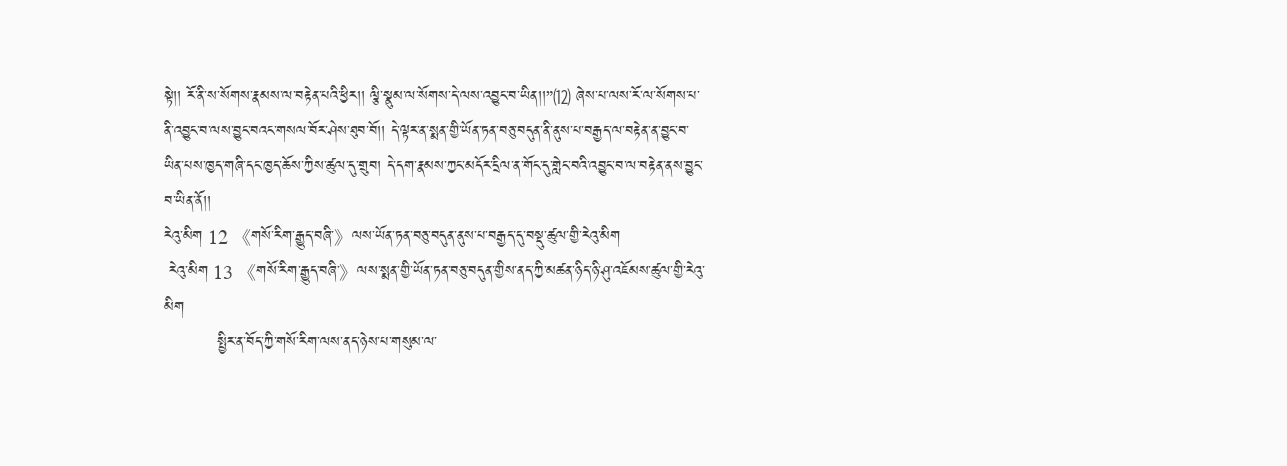སྟེ།། རོ་ནི་ས་སོགས་རྣམས་ལ་བརྟེན་པའི་ཕྱིར།། ལྕི་སྣུམ་ལ་སོགས་དེ་ལས་འབྱུང་བ་ཡིན།།”⑿ ཞེས་པ་ལས་རོ་ལ་སོགས་པ་ནི་འབྱུང་བ་ལས་བྱུང་བའང་གསལ་བོར་ཤེས་ཐུབ་བོ།། དེ་ལྟར་ན་སྨན་གྱི་ཡོན་ཏན་བཅུ་བདུན་ནི་ནུས་པ་བརྒྱད་ལ་བརྟེན་ན་བྱུང་བ་ཡིན་པས་ཁྱད་གཞི་དང་ཁྱད་ཆོས་ཀྱིས་ཚུལ་དུ་གྲུབ། དེ་དག་རྣམས་ཀྱང་མདོར་དྲིལ་ན་གོང་དུ་གླེང་བའི་འབྱུང་བ་ལ་བརྟེན་ནས་བྱུང་བ་ཡིན་ནོ།།
རེའུ་མིག 12 《གསོ་རིག་རྒྱུད་བཞི་》ལས་ཡོན་ཏན་བཅུ་བདུན་ནུས་པ་བརྒྱད་དུ་བསྡུ་ཚུལ་གྱི་རེའུ་མིག
 རེའུ་མིག 13 《གསོ་རིག་རྒྱུད་བཞི་》ལས་སྨན་གྱི་ཡོན་ཏན་བཅུ་བདུན་གྱིས་ནད་ཀྱི་མཚན་ཉིད་ཉི་ཤུ་འཇོམས་ཚུལ་གྱི་རེའུ་མིག
          སྤྱིར་ན་བོད་ཀྱི་གསོ་རིག་ལས་ནད་ཉེས་པ་གསུམ་ལ་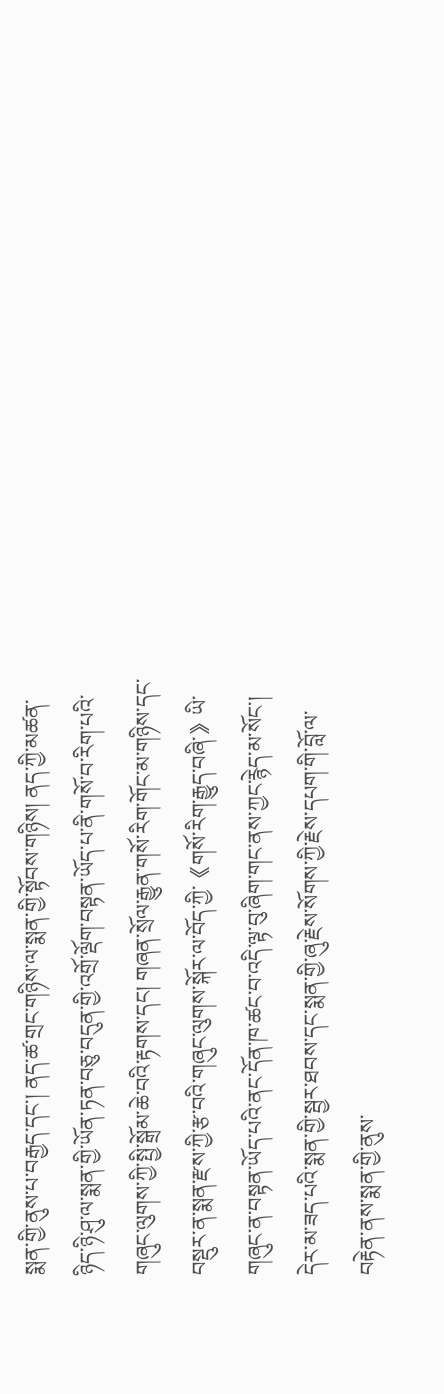སྨན་གྱི་ནུས་པ་བརྒྱད་དང་། ནད་ཚ་གྲང་གཉིས་ལ་སྨན་གྱི་སྟོབས་གཉིས། ནད་ཀྱི་མཚན་ཉིད་ཉི་ཤུ་ལ་སྨན་གྱི་ཡོན་ཏན་བཅུ་བདུན་གྱི་འགྲོ་ལྡོག་བསྟན་ཡོད་པ་ནི་གསོ་བ་རིག་པའི་གཞུང་ལུགས་ཀྱི་སྤྱི་སྒྲོམ་ཆེ་བའི་རྟགས་དང། གཞན་སྲོལ་རྒྱུན་གསོ་རིག་གོང་མ་གཉིས་དང་བསྡུར་ན་སྨན་རྫས་ཀྱི་རྩ་བའི་གཞུང་ལུགས་སྐོར་ལ་བོད་ཀྱི་《གསོ་རིག་རྒྱུད་བཞི་》ཡི་གཞུང་ན་བསྟན་ཡོད་པའི་ནང་དོན་ཁ་ཚང་བ་འདི་ལྟ་བུ་ཞིག་གང་ནས་ཀྱང་རྙེད་མ་སོང་། དེར་མ་ཟད་པའི་སྨན་གྱི་སྦྱར་ཐབས་དང་སྨན་གྱི་ཞུ་རྗེས་སོགས་ཀྱི་རྗེས་དཔག་གི་བློ་ལ་བརྟེན་ནས་སྨན་གྱི་ནུས་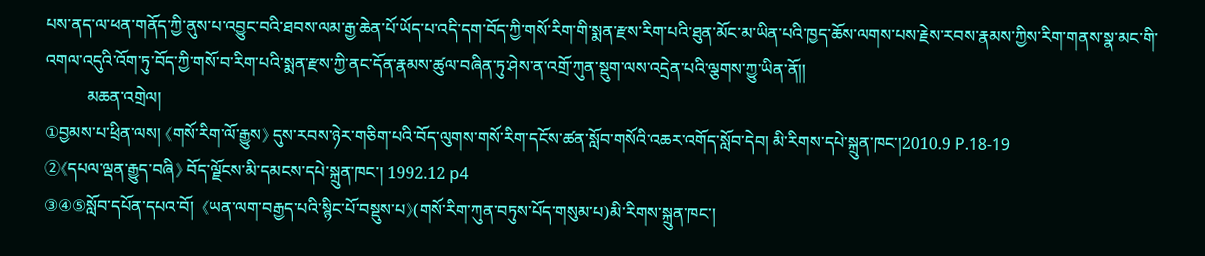པས་ནད་ལ་ཕན་གནོད་ཀྱི་ནུས་པ་འབྱུང་བའི་ཐབས་ལམ་རྒྱ་ཆེན་པོ་ཡོད་པ་འདི་དག་བོད་ཀྱི་གསོ་རིག་གི་སྨན་རྫས་རིག་པའི་ཐུན་མོང་མ་ཡིན་པའི་ཁྱད་ཆོས་ལགས་པས་རྗེས་རབས་རྣམས་ཀྱིས་རིག་གནས་སྣ་མང་གི་འགལ་འདུའི་འོག་ཏུ་བོད་ཀྱི་གསོ་བ་རིག་པའི་སྨན་རྫས་ཀྱི་ནང་དོན་རྣམས་ཚུལ་བཞིན་ཏུ་ཤེས་ན་འགྲོ་ཀུན་སྡུག་ལས་འདྲེན་པའི་ལྕགས་ཀྱུ་ཡིན་ནོ།།
          མཆན་འགྲེལ།
①བྱམས་པ་ཕྲིན་ལས། 《གསོ་རིག་ལོ་རྒྱུས》 དུས་རབས་ཉེར་གཅིག་པའི་བོད་ལུགས་གསོ་རིག་དངོས་ཚན་སློབ་གསོའི་འཆར་འགོད་སློབ་དེབ། མི་རིགས་དཔེ་སྐྲུན་ཁང་།2010.9 P.18-19
②《དཔལ་ལྡན་རྒྱུད་བཞི》 བོད་ལྗོངས་མི་དམངས་དཔེ་སྐྲུན་ཁང་། 1992.12 p4
③④⑤སློབ་དཔོན་དཔའ་བོ།  《ཡན་ལག་བརྒྱད་པའི་སྙིང་པོ་བསྡུས་པ》(གསོ་རིག་ཀུན་བཏུས་པོད་གསུམ་པ)མི་རིགས་སྐྲུན་ཁང་།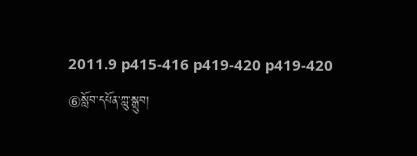2011.9 p415-416 p419-420 p419-420
⑥སློབ་དཔོན་ཀླུ་སྒྲུབ།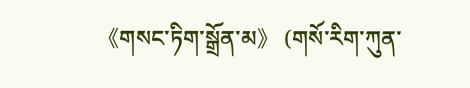《གསང་ཏིག་སྒྲོན་མ》 (གསོ་རིག་ཀུན་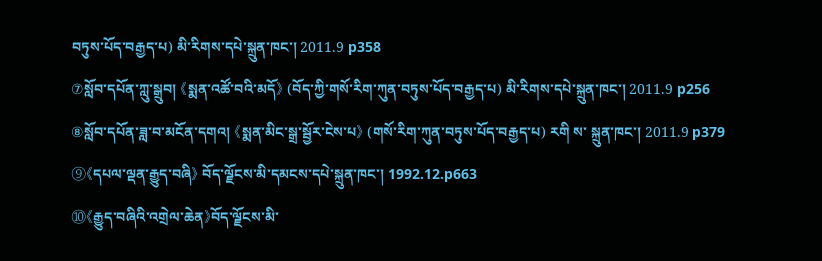བཏུས་པོད་བརྒྱད་པ) མི་རིགས་དཔེ་སྐྲུན་ཁང་། 2011.9 p358
⑦སློབ་དཔོན་ཀླུ་སྒྲུབ། 《སྨན་འཚོ་བའི་མདོ》 (བོད་ཀྱི་གསོ་རིག་ཀུན་བཏུས་པོད་བརྒྱད་པ) མི་རིགས་དཔེ་སྐྲུན་ཁང་། 2011.9 p256
⑧སློབ་དཔོན་ཟླ་བ་མངོན་དགའ། 《སྨན་མིང་སྒྲ་སྦྱོར་ངེས་པ》 (གསོ་རིག་ཀུན་བཏུས་པོད་བརྒྱད་པ) རགི ས་ སྐྲུན་ཁང་། 2011.9 p379
⑨《དཔལ་ལྡན་རྒྱུད་བཞི》 བོད་ལྗོངས་མི་དམངས་དཔེ་སྐྲུན་ཁང་། 1992.12.p663
⑩《རྒྱུད་བཞིའི་འགྲེལ་ཆེན》བོད་ལྗོངས་མི་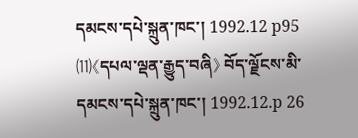དམངས་དཔེ་སྐྲུན་ཁང་། 1992.12 p95
⑾《དཔལ་ལྡན་རྒྱུད་བཞི》 བོད་ལྗོངས་མི་དམངས་དཔེ་སྐྲུན་ཁང་། 1992.12.p 26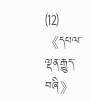⑿《དཔལ་ལྡན་རྒྱུད་བཞི》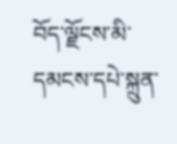བོད་ལྗོངས་མི་དམངས་དཔེ་སྐྲུན་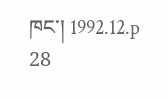ཁང་། 1992.12.p 28